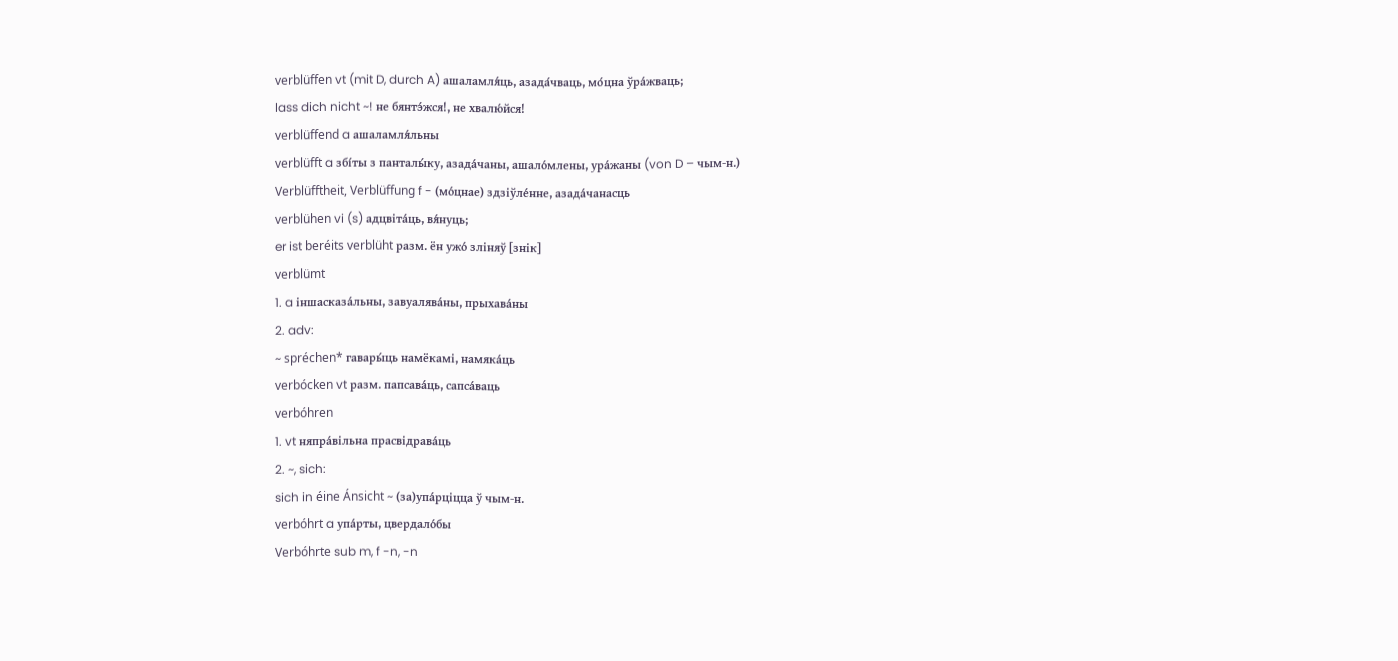verblüffen vt (mit D, durch A) ашаламля́ць, азада́чваць, мо́цна ўра́жваць;
lass dich nicht ~! не бянтэ́жся!, не хвалю́йся!
verblüffend a ашаламля́льны
verblüfft a збі́ты з панталы́ку, азада́чаны, ашало́млены, ура́жаны (von D – чым-н.)
Verblüfftheit, Verblüffung f - (мо́цнае) здзіўле́нне, азада́чанасць
verblühen vi (s) адцвіта́ць, вя́нуць;
er ist beréits verblüht разм. ён ужо́ зліняў [знік]
verblümt
1. a іншасказа́льны, завуалява́ны, прыхава́ны
2. adv:
~ spréchen* гавары́ць намёкамі, намяка́ць
verbócken vt разм. папсава́ць, сапса́ваць
verbóhren
1. vt няпра́вільна прасвідрава́ць
2. ~, sich:
sich in éine Ánsicht ~ (за)упа́рціцца ў чым-н.
verbóhrt a упа́рты, цвердало́бы
Verbóhrte sub m, f -n, -n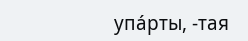упа́рты, -тая